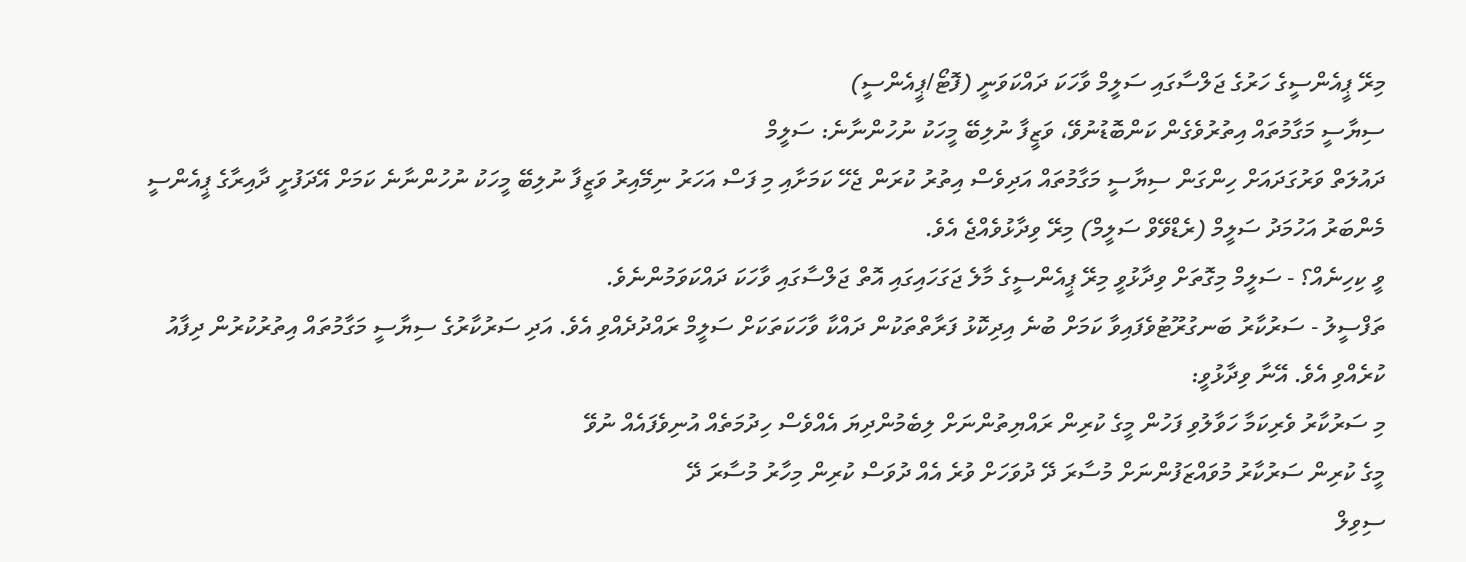މިރޭ ޕީއެންސީގެ ހަރުގެ ޖަލްސާގައި ސަލީމް ވާހަކަ ދައްކަވަނީ (ފޮޓޯ/ޕީއެންސީ)
ސިޔާސީ މަގާމުތައް އިތުރުވެގެން ކަންބޮޑުނުވޭ، ވަޒީފާ ނުލިބޭ މީހަކު ނުހުންނާނެ: ސަލީމް
ދައުލަތް ވަރުގަދައަށް ހިންގަން ސިޔާސީ މަގާމުތައް އަދިވެސް އިތުރު ކުރަން ޖެހޭ ކަމަށާއި މި ފަސް އަހަރު ނިމޭއިރު ވަޒީފާ ނުލިބޭ މީހަކު ނުހުންނާނެ ކަމަށް އޭދަފުށީ ދާއިރާގެ ޕީއެންސީ މެންބަރު އަހުމަދު ސަލީމް (ރެޑްވޭވް ސަލީމް) މިރޭ ވިދާޅުވެއްޖެ އެވެ.
ވީ ކިހިނެއް؟ - ސަލީމް މިގޮތަށް ވިދާޅުވީ މިރޭ ޕީއެންސީގެ މާލެ ޖަގަހައިގައި އޮތް ޖަލްސާގައި ވާހަކަ ދައްކަވަމުންނެވެ.
ތަފްސީލު - ސަރުކާރު ބަނގުރޫޓުވެފައިވާ ކަމަށް ބުނެ އިދިކޮޅު ފަރާތްތަކުން ދައްކާ ވާހަކަތަކަށް ސަލީމް ރައްދުދެއްވި އެވެ. އަދި ސަރުކާރުގެ ސިޔާސީ މަގާމުތައް އިތުރުކުރުން ދިފާއު ކުރެއްވި އެވެ. އޭނާ ވިދާޅުވީ:
މި ސަރުކާރު ވެރިކަމާ ހަވާލުވި ފަހުން މީގެ ކުރިން ރައްޔިތުންނަށް ލިބެމުންދިޔަ އެއްވެސް ހިދުމަތެއް އުނިވެފައެއް ނުވޭ
މީގެ ކުރިން ސަރުކާރު މުވައްޒަފުންނަށް މުސާރަ ދޭ ދުވަހަށް ވުރެ އެއް ދުވަސް ކުރިން މިހާރު މުސާރަ ދޭ
ސިވިލް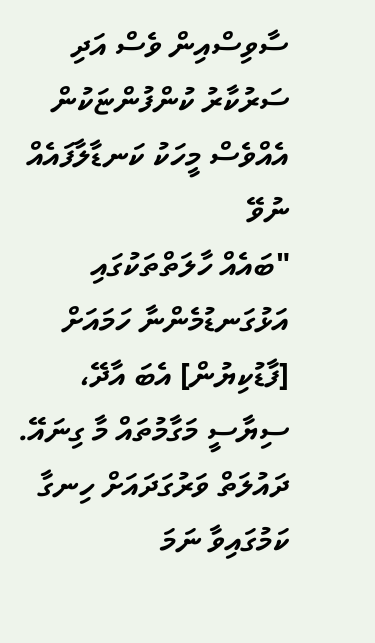ސާވިސްއިން ވެސް އަދި ސަރުކާރު ކުންފުންޏަކުން އެއްވެސް މީހަކު ކަނޑާލާފައެއް ނުވޭ
"ބައެއް ހާލަތްތަކުގައި އަޅުގަނޑުމެންނާ ހަމައަށް [ފާޑުކިޔުން] އެބަ އާދޭ، ސިޔާސީ މަގާމުތައް މާ ގިނައޭ. ދައުލަތް ވަރުގަދައަށް ހިނގާ ކަމުގައިވާ ނަމަ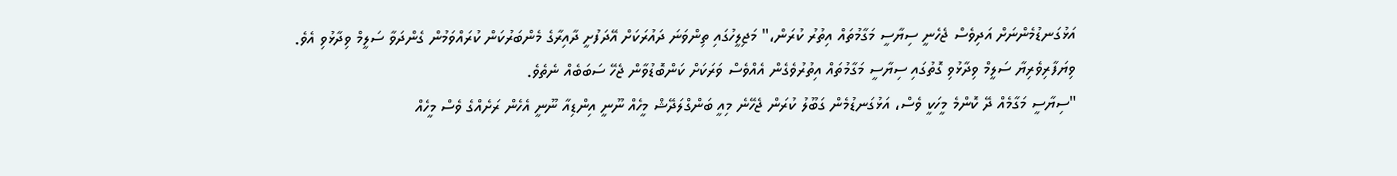އަޅުގަނޑުމެންނަށް އަދިވެސް ޖެހެނީ ސިޔާސީ މަގާމުތައް އިތުރު ކުރަން،" މަޖިލީހުގައި ތިންވަނަ ދައުރަކަށް އޭދަފުށީ ދާއިރާގެ މެންބަރުކަން ކުރައްވަމުން ގެންދަވާ ސަލީމް ވިދާޅުވި އެވެ.
ވިޔަފާރިވެރިޔާ ސަލީމް ވިދާޅުވި ގޮތުގައި ސިޔާސީ މަގާމުތައް އިތުރުވެގެން އެއްވެސް ވަރަކަށް ކަންބޮޑުވާން ޖެހޭ ސަބަބެއް ނެތެވެ.
"ސިޔާސީ މަގާމެއް ދޭ ކޮންމެ މީހަކީ ވެސް، އަޅުގަނޑުމެން ގަބޫލު ކުރަން ޖެހޭނެ މިއީ ބަންގްލަދޭޝް މީހެއް ނޫނީ އިންޑިއާ ނޫނީ އެހެން ރަށެއްގެ ވެސް މީހެއް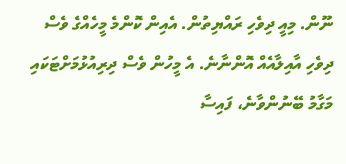ނޫން. މިއީ ދިވެހި ރައްޔިތުން. އެއިން ކޮންމެ މީހެއްގެ ވެސް ދިވެހި އާއިލާއެއް އޮންނާނެ. އެ މީހުން ވެސް ދިރިއުޅުމަށްޓަކައި މަގާމު ބޭނުންވާނެ، ފައިސާ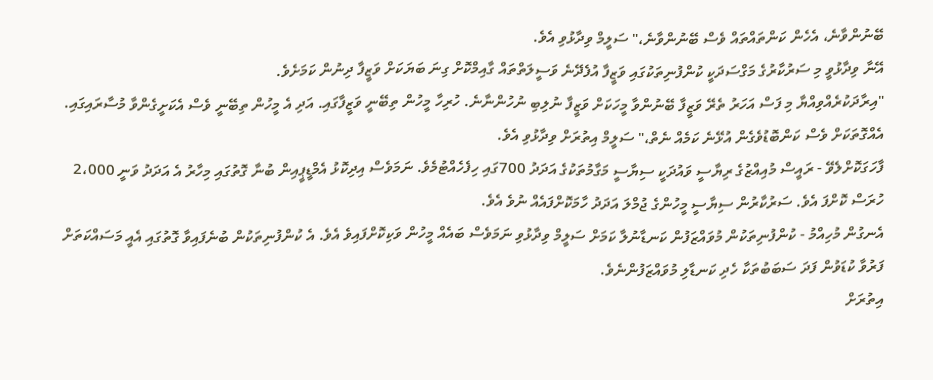ބޭނުންވާނެ، އެހެން ކަންތައްތައް ވެސް ބޭނުންވާނެ،" ސަލީމް ވިދާޅުވި އެވެ.
އޭނާ ވިދާޅުވީ މި ސަރުކާރުގެ މަގްސަދަކީ ކުންފުނިތަކުގައި ވަޒީފާ އުފެދޭނެ ވަސީލަތްތައް ގާއިމްކޮށް ގިނަ ބަޔަކަށް ވަޒީފާ ދިނުން ކަމަށެވެ.
"އިރާދަކުރެއްވިއްޔާ މި ފަސް އަހަރު ތެރޭ ވަޒީފާ ބޭނުންވާ މީހަކަށް ވަޒީފާ ނުލިބި ނުހުންނާނެ. ހުރިހާ މީހުން ތިބޭނީ ވަޒީފާގައި. އަދި އެ މީހުން ތިބޭނީ ވެސް އެކަށީގެންވާ މުސާރައިގައި. އެއްގޮތަކަށް ވެސް ކަންބޮޑުވެގެން އުޅޭނެ ކަމެއް ނެތް،" ސަލީމް އިތުރަށް ވިދާޅުވި އެވެ.
ފާހަގަކޮށްލެވޭ - ރައީސް މުއިއްޒުގެ ރިޔާސީ ވައުދަކީ ސިޔާސީ މަގާމުތަކުގެ އަދަދު 700ގައި ހިފެހެއްޓުމެވެ. ނަމަވެސް އިދިކޮޅު އެމްޑީޕީއިން ބުނާ ގޮތުގައި މިހާރު އެ އަދަދު ވަނީ 2،000 ހުރަސް ކޮށްފަ އެވެ. ސަރުކާރުން ސިޔާސީ މީހުންގެ ޖުމްލަ އަދަދު ހާމަކޮށްފައެއް ނުވެ އެވެ.
އެނގުން މުހިއްމު - ކުންފުނިތަކުން މުވައްޒަފުން ކަނޑާނުލާ ކަމަށް ސަލީމް ވިދާޅުވި ނަމަވެސް ބައެއް މީހުން ވަކިކޮށްފައިވެ އެވެ. އެ ކުންފުނިތަކުން ބުނެފައިވާ ގޮތުގައި އެއީ މަސައްކަތަށް ފަރުވާ ކުޑަވުން ފަދަ ސަބަބުތަކާ ހެދި ކަނޑާލި މުވައްޒަފުންނެވެ.
އިތުރަށް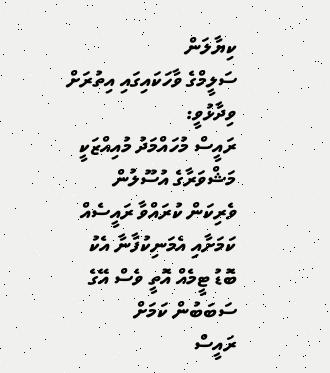ކިޔާލަން
ސަލީމްގެ ވާހަކައިގައި އިތުރަށް ވިދާޅުވީ:
ރައީސް މުހައްމަދު މުއިއްޒަކީ މަޝްވަރާގެ އުސޫލުން ވެރިކަން ކުރައްވާ ރައީސެއް ކަމަށާއި އެމަނިކުފާނާ އެކު ބޮޑު ޓީމެއް އޮތީ ވެސް އޭގެ ސަބަބުން ކަމަށް
ރައީސް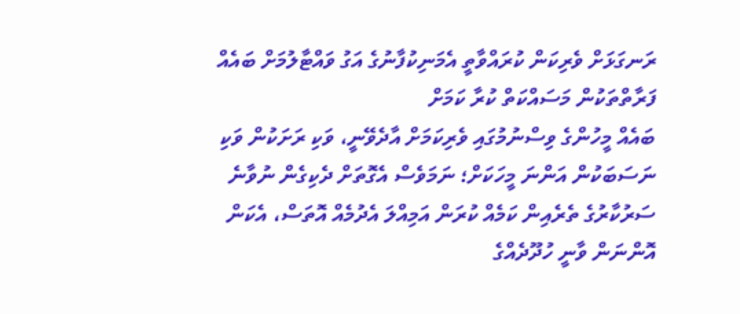ރަނގަޅަށް ވެރިކަން ކުރައްވާތީ އެމަނިކުފާނުގެ އަގު ވައްޓާލުމަށް ބައެއް ފަރާތްތަކުން މަސައްކަތް ކުރާ ކަމަށް
ބައެއް މީހުންގެ ވިސްނުމުގައި ވެރިކަމަށް އާދެވޭނީ، ވަކި ރަށަކުން ވަކި ނަސަބަކުން އަންނަ މީހަކަށް؛ ނަމަވެސް އެގޮތަށް ދެކިގެން ނުވާނެ
ސަރުކާރުގެ ތެރެއިން ކަމެއް ކުރަން އަމިއްލަ އެދުމެއް އޮތަސް، އެކަން އޮންނަން ވާނީ ހުދޫދެއްގެ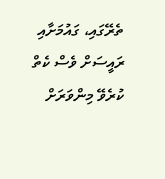ތެރޭގައި، ގައުމަށާއި ރައީސަށް ވެސް ކެތް ކުރެވޭ މިންވަރަށް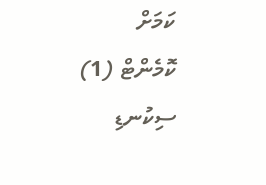ކަމަށް
ކޮމެންޓް (1)
ސިކުނޑި